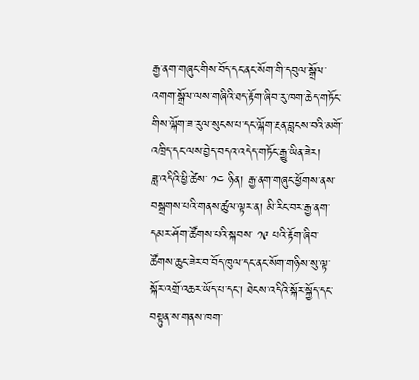རྒྱ་ནག་གཞུང་གིས་བོད་དང་ནང་སོག་གི་དབུལ་སྒྲོལ་འགག་སྒྲོལ་ལས་གཞིའི་ཐད་རྟོག་ཞིབ་རུ་ཁག་ཆེད་གཏོང་གིས་ལྐོག་ཟ་རུལ་སུངས་པ་དང་ལྐོག་རྔན་བླངས་བའི་མགོ་འཁྲིད་དང་ལས་བྱེད་བདའ་འདེད་གཏོང་རྒྱུ་ཡིན་ཟེར།
ཟླ་འདིའི་ཕྱི་ཚེས་ ༡༤ ཉིན། རྒྱ་ནག་གཞུང་ཕྱོགས་ནས་བསྒྲགས་པའི་གནས་ཚུལ་ལྟར་ན། མི་རིང་བར་རྒྱ་ནག་དམར་ཤོག་ཚོགས་པའི་སྐབས་ ༡༩ པའི་རྟོག་ཞིབ་ཚོགས་ཆུང་ཟེར་བ་བོད་ཁུལ་དང་ནང་སོག་གཉིས་སུ་ལྟ་སྐོར་འགྲོ་འཆར་ཡོད་པ་དང་། ཐེངས་འདིའི་སྐོར་སྐྱོད་དང་བསྟུན་ས་གནས་ཁག་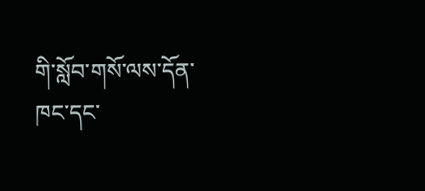གི་སློབ་གསོ་ལས་དོན་ཁང་དང་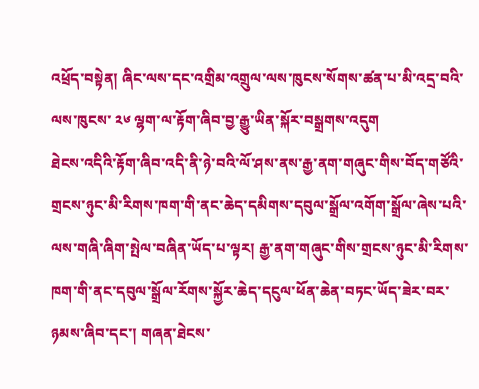འཕྲོད་བསྟེན། ཞིང་ལས་དང་འགྲིམ་འགྲུལ་ལས་ཁུངས་སོགས་ཚན་པ་མི་འདྲ་བའི་ལས་ཁུངས་ ༢༦ ལྷག་ལ་རྟོག་ཞིབ་བྱ་རྒྱུ་ཡིན་སྐོར་བསྒྲགས་འདུག
ཐེངས་འདིའི་རྟོག་ཞིབ་འདི་ནི་ཉེ་བའི་ལོ་ཤས་ནས་རྒྱ་ནག་གཞུང་གིས་བོད་གཙོའི་གྲངས་ཉུང་མི་རིགས་ཁག་གི་ནང་ཆེད་དམིགས་དབུལ་སྒྲོལ་འགོག་སྒྲོལ་ཞེས་པའི་ལས་གཞི་ཞིག་སྤེལ་བཞིན་ཡོད་པ་ལྟར། རྒྱ་ནག་གཞུང་གིས་གྲངས་ཉུང་མི་རིགས་ཁག་གི་ནང་དབུལ་སྒྲོལ་རོགས་སྐྱོར་ཆེད་དངུལ་ཕོན་ཆེན་བཏང་ཡོད་ཟེར་བར་ཉམས་ཞིབ་དང་། གཞན་ཐེངས་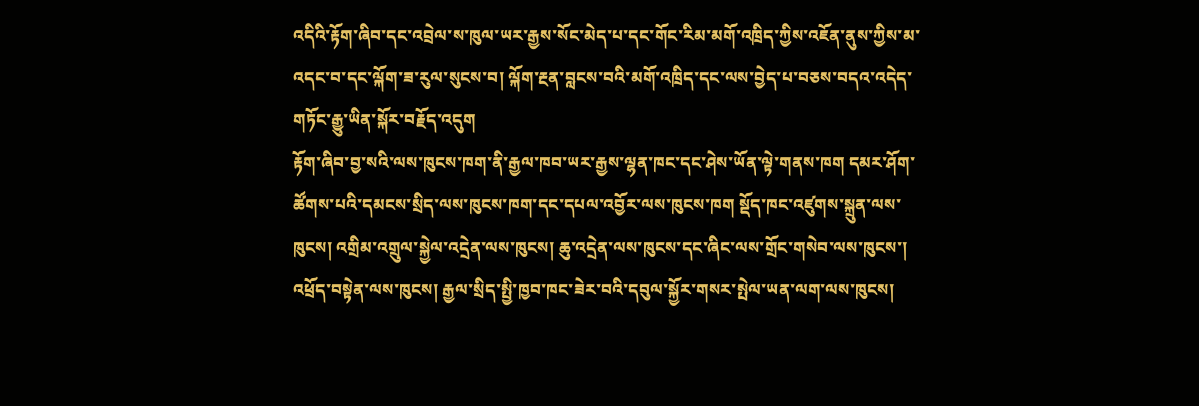འདིའི་རྟོག་ཞིབ་དང་འབྲེལ་ས་ཁུལ་ཡར་རྒྱས་སོང་མེད་པ་དང་གོང་རིམ་མགོ་འཁྲིད་ཀྱིས་འཇོན་ནུས་ཀྱིས་མ་འདང་བ་དང་ལྐོག་ཟ་རུལ་སུངས་བ། ལྐོག་རྔན་བླངས་བའི་མགོ་འཁྲིད་དང་ལས་བྱེད་པ་བཅས་བདའ་འདེད་གཏོང་རྒྱུ་ཡིན་སྐོར་བརྗོད་འདུག
རྟོག་ཞིབ་བྱ་སའི་ལས་ཁུངས་ཁག་ནི་རྒྱལ་ཁབ་ཡར་རྒྱས་ལྷན་ཁང་དང་ཤེས་ཡོན་ལྟེ་གནས་ཁག དམར་ཤོག་ཚོགས་པའི་དམངས་སྲིད་ལས་ཁུངས་ཁག་དང་དཔལ་འབྱོར་ལས་ཁུངས་ཁག སྡོད་ཁང་འཛུགས་སྐྲུན་ལས་ཁུངས། འགྲིམ་འགྲུལ་སྐྱེལ་འདྲེན་ལས་ཁུངས། ཆུ་འདྲེན་ལས་ཁུངས་དང་ཞིང་ལས་གྲོང་གསེབ་ལས་ཁུངས་། འཕྲོད་བསྟེན་ལས་ཁུངས། རྒྱལ་སྲིད་སྤྱི་ཁྱབ་ཁང་ཟེར་བའི་དབུལ་སྐྱོར་གསར་སྤེལ་ཡན་ལག་ལས་ཁུངས།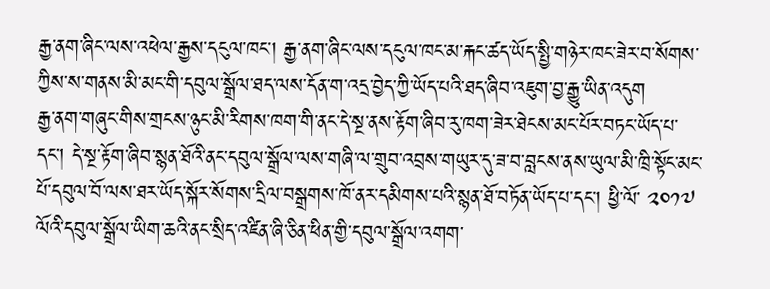རྒྱ་ནག་ཞིང་ལས་འཕེལ་རྒྱས་དངུལ་ཁང་། རྒྱ་ནག་ཞིང་ལས་དངུལ་ཁང་མ་རྐང་ཚད་ཡོད་སྤྱི་གཉེར་ཁང་ཟེར་བ་སོགས་ཀྱིས་ས་གནས་མི་མང་གི་དབུལ་སྒྲོལ་ཐད་ལས་དོན་ག་འདྲ་བྱེད་ཀྱི་ཡོད་པའི་ཐད་ཞིབ་འཇུག་བྱ་རྒྱུ་ཡིན་འདུག
རྒྱ་ནག་གཞུང་གིས་གྲངས་ཉུང་མི་རིགས་ཁག་གི་ནང་དེ་སྔ་ནས་རྟོག་ཞིབ་རུ་ཁག་ཟེར་ཐེངས་མང་པོར་བཏང་ཡོད་པ་དང་། དེ་སྔ་རྟོག་ཞིབ་སྙན་ཐོའི་ནང་དབུལ་སྒྲོལ་ལས་གཞི་ལ་གྲུབ་འབྲས་གཡུར་དུ་ཟ་བ་བླངས་ནས་ཡུལ་མི་ཁྲི་སྟོང་མང་པོ་དབུལ་བོ་ལས་ཐར་ཡོད་སྐོར་སོགས་དྲིལ་བསྒྲགས་ཁོ་ནར་དམིགས་པའི་སྙན་ཐོ་བཏོན་ཡོད་པ་དང་། ཕྱི་ལོ་ ༢༠༡༧ ལོའི་དབུལ་སྒྲོལ་ཡིག་ཆའི་ནང་སྲིད་འཛིན་ཞི་ཅིན་ཕིན་གྱི་དབུལ་སྒྲོལ་འགག་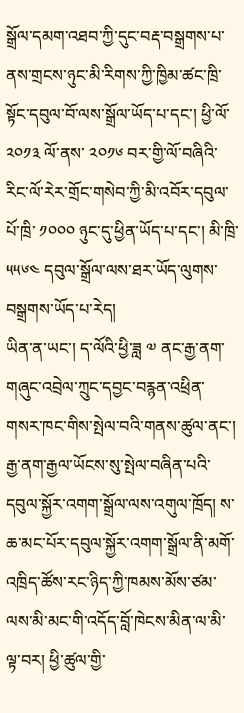སྒྲོལ་དམག་འཐབ་ཀྱི་དུང་བརྡ་བསྒྲགས་པ་ནས་གྲངས་ཉུང་མི་རིགས་ཀྱི་ཁྱིམ་ཚང་ཁྲི་སྟོང་དབུལ་བོ་ལས་སྒྲོལ་ཡོད་པ་དང་། ཕྱི་ལོ་༢༠༡༣ ལོ་ནས་ ༢༠༡༦ བར་གྱི་ལོ་བཞིའི་རིང་ལོ་རེར་གྲོང་གསེབ་ཀྱི་མི་འབོར་དབུལ་པོ་ཁྲི་ ༡༠༠༠ ཉུང་དུ་ཕྱིན་ཡོད་པ་དང་། མི་ཁྲི་ ༥༥༦༤ དབུལ་སྒྲོལ་ལས་ཐར་ཡོད་ལུགས་བསྒྲགས་ཡོད་པ་རེད།
ཡིན་ན་ཡང་། ད་ལོའི་ཕྱི་ཟླ ༧ ནང་རྒྱ་ནག་གཞུང་འབྲེལ་ཀྲུང་དབྱང་བརྙན་འཕྲིན་གསར་ཁང་གིས་སྤེལ་བའི་གནས་ཚུལ་ནང་། རྒྱ་ནག་རྒྱལ་ཡོངས་སུ་སྤེལ་བཞིན་པའི་དབུལ་སྐྱོར་འགག་སྒྲོལ་ལས་འགུལ་ཁྲོད། ས་ཆ་མང་པོར་དབུལ་སྐྱོར་འགག་སྒྲོལ་ནི་མགོ་འཁྲིད་ཚོས་རང་ཉིད་ཀྱི་ཁམས་མོས་ཙམ་ལས་མི་མང་གི་འདོད་བློ་ཁེངས་མིན་ལ་མི་ལྟ་བར། ཕྱི་ཚུལ་གྱི་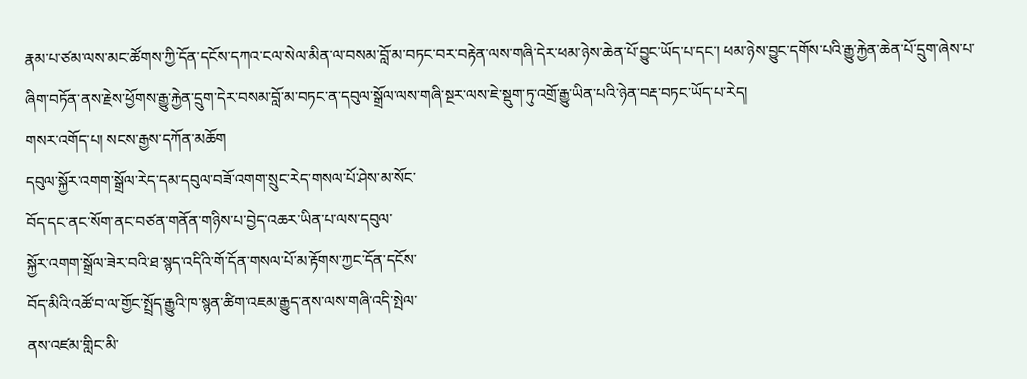རྣམ་པ་ཙམ་ལས་མང་ཚོགས་ཀྱི་དོན་དངོས་དཀའ་ངལ་སེལ་མིན་ལ་བསམ་བློ་མ་བཏང་བར་བརྟེན་ལས་གཞི་དེར་ཕམ་ཉེས་ཆེན་པོ་བྱུང་ཡོད་པ་དང་། ཕམ་ཉེས་བྱུང་དགོས་པའི་རྒྱུ་རྐྱེན་ཆེན་པོ་དྲུག་ཞེས་པ་ཞིག་བཏོན་ནས་རྗེས་ཕྱོགས་རྒྱུ་རྐྱེན་དྲུག་དེར་བསམ་བློ་མ་བཏང་ན་དབུལ་སྒྲོལ་ལས་གཞི་སྔར་ལས་ཇེ་སྡུག་ཏུ་འགྲོ་རྒྱུ་ཡིན་པའི་ཉེན་བརྡ་བཏང་ཡོད་པ་རེད།
གསར་འགོད་པ། སངས་རྒྱས་དཀོན་མཆོག
དབུལ་སྐྱོར་འགག་སྒྲོལ་རེད་དམ་དབུལ་བཟོ་འགག་སྲུང་རེད་གསལ་པོ་ཤེས་མ་སོང་
བོད་དང་ནང་སོག་ནང་བཙན་གནོན་གཉིས་པ་བྱེད་འཆར་ཡིན་པ་ལས་དབུལ་
སྐྱོར་འགག་སྒྲོལ་ཟེར་བའི་ཐ་སྙད་འདིའི་གོ་དོན་གསལ་པོ་མ་རྟོགས་ཀྱང་དོན་དངོས་
བོད་མིའི་འཚོ་བ་ལ་གྱོང་སྤྲོད་རྒྱུའི་ཁ་སྙན་ཚིག་འཇམ་རྒྱུད་ནས་ལས་གཞི་འདི་སྤེལ་
ནས་འཛམ་གླིང་མི་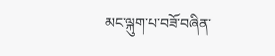མང་ལྐུག་པ་བཟོ་བཞིན་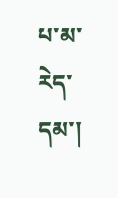པ་མ་རེད་དམ་།